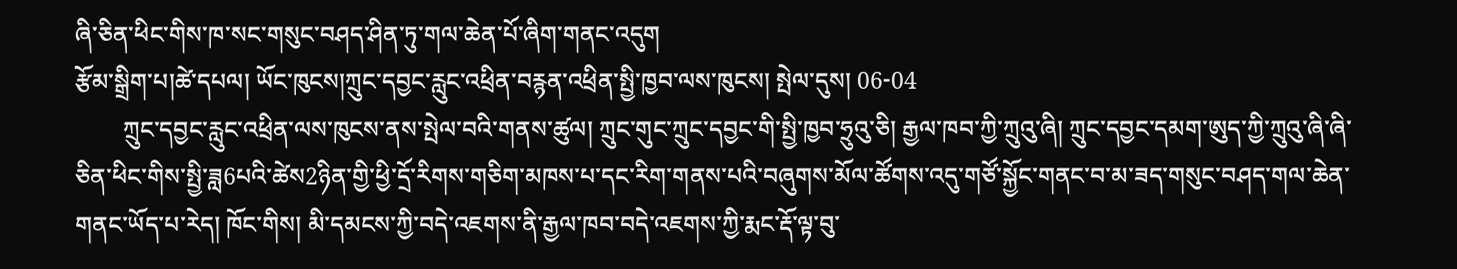ཞི་ཅིན་ཕིང་གིས་ཁ་སང་གསུང་བཤད་ཤིན་ཏུ་གལ་ཆེན་པོ་ཞིག་གནང་འདུག
རྩོམ་སྒྲིག་པ།ཚེ་དཔལ། ཡོང་ཁུངས།ཀྲུང་དབྱང་རླུང་འཕྲིན་བརྙན་འཕྲིན་སྤྱི་ཁྱབ་ལས་ཁུངས། སྤེལ་དུས། 06-04
        ཀྲུང་དབྱང་རླུང་འཕྲིན་ལས་ཁུངས་ནས་སྤེལ་བའི་གནས་ཚུལ། ཀྲུང་གུང་ཀྲུང་དབྱང་གི་སྤྱི་ཁྱབ་ཧྲུའུ་ཅི། རྒྱལ་ཁབ་ཀྱི་ཀྲུའུ་ཞི། ཀྲུང་དབྱང་དམག་ཨུད་ཀྱི་ཀྲུའུ་ཞི་ཞི་ཅིན་ཕིང་གིས་སྤྱི་ཟླ6པའི་ཚེས2ཉིན་གྱི་ཕྱི་དྲོ་རིགས་གཅིག་མཁས་པ་དང་རིག་གནས་པའི་བཞུགས་མོལ་ཚོགས་འདུ་གཙོ་སྐྱོང་གནང་བ་མ་ཟད་གསུང་བཤད་གལ་ཆེན་གནང་ཡོད་པ་རེད། ཁོང་གིས། མི་དམངས་ཀྱི་བདེ་འཇགས་ནི་རྒྱལ་ཁབ་བདེ་འཇགས་ཀྱི་རྨང་རྡོ་ལྟ་བུ་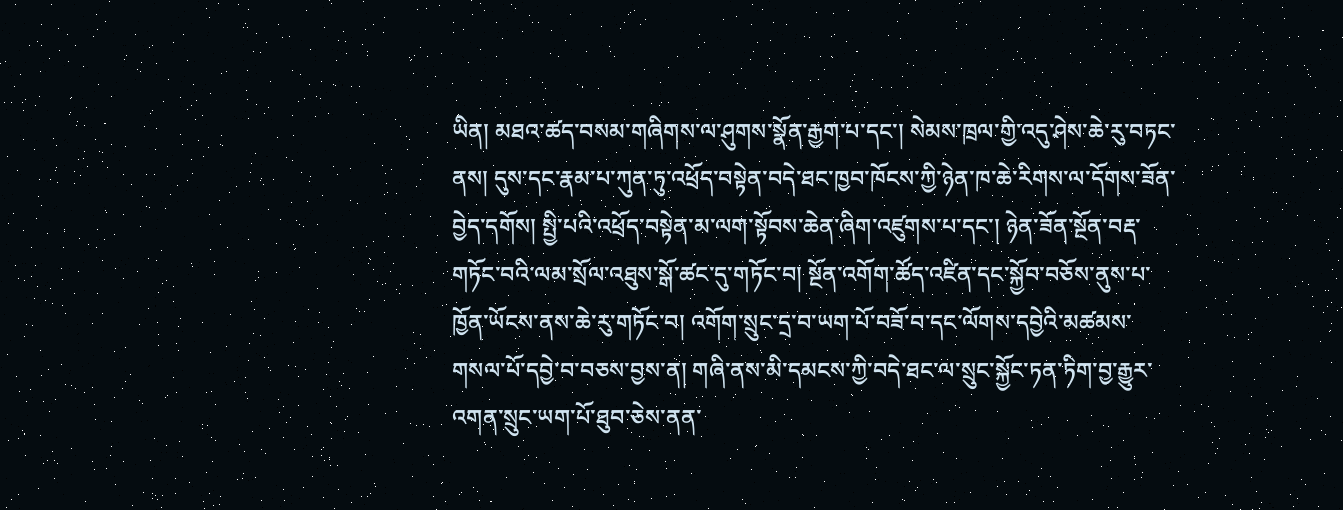ཡིན། མཐའ་ཚད་བསམ་གཞིགས་ལ་ཤུགས་སྣོན་རྒྱག་པ་དང་། སེམས་ཁྲལ་གྱི་འདུ་ཤེས་ཆེ་རུ་བཏང་ནས། དུས་དང་རྣམ་པ་ཀུན་ཏུ་འཕྲོད་བསྟེན་བདེ་ཐང་ཁྱབ་ཁོངས་ཀྱི་ཉེན་ཁ་ཆེ་རིགས་ལ་དོགས་ཟོན་བྱེད་དགོས། སྤྱི་པའི་འཕྲོད་བསྟེན་མ་ལག་སྟོབས་ཆེན་ཞིག་འཛུགས་པ་དང་། ཉེན་ཟོན་སྔོན་བརྡ་གཏོང་བའི་ལམ་སྲོལ་འཐུས་སྒོ་ཚང་དུ་གཏོང་བ། སྔོན་འགོག་ཚོད་འཛིན་དང་སྐྱོབ་བཅོས་ནུས་པ་ཁྱོན་ཡོངས་ནས་ཆེ་རུ་གཏོང་བ། འགོག་སྲུང་དྲ་བ་ཡག་པོ་བཟོ་བ་དང་ལོགས་དབྱེའི་མཚམས་གསལ་པོ་དབྱེ་བ་བཅས་བྱས་ན། གཞི་ནས་མི་དམངས་ཀྱི་བདེ་ཐང་ལ་སྲུང་སྐྱོང་ཏན་ཏིག་བྱ་རྒྱུར་འགན་སྲུང་ཡག་པོ་ཐུབ་ཅེས་ནན་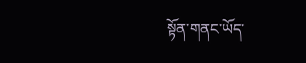སྟོན་གནང་ཡོད་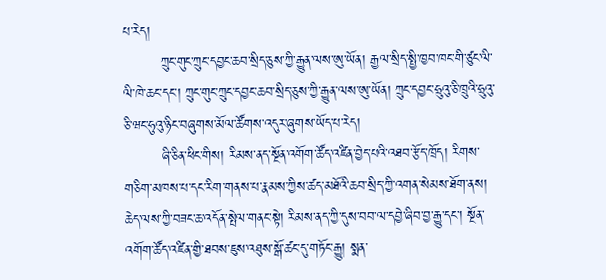པ་རེད།
        ཀྲུང་གུང་ཀྲུང་དབྱང་ཆབ་སྲིད་ཅུས་ཀྱི་རྒྱུན་ལས་ཨུ་ཡོན། རྒྱལ་སྲིད་སྤྱི་ཁྱབ་ཁང་གི་ཙུང་ལི་ལི་ཁེ་ཆང་དང་། ཀྲུང་གུང་ཀྲུང་དབྱང་ཆབ་སྲིད་ཅུས་ཀྱི་རྒྱུན་ལས་ཨུ་ཡོན། ཀྲུང་དབྱང་ཧྲུའུ་ཅི་ཁྲུའི་ཧྲུའུ་ཅི་ཝང་ཧུའུ་ཉིང་བཞུགས་མོལ་ཚོགས་འདུར་ཞུགས་ཡོད་པ་རེད།
        ཞི་ཅིན་ཕིང་གིས། རིམས་ནད་སྔོན་འགོག་ཚོད་འཛིན་བྱེད་པའི་འཐབ་རྩོད་ཁྲོད། རིགས་གཅིག་མཁས་པ་དང་རིག་གནས་པ་རྣམས་ཀྱིས་ཚད་མཐོའི་ཆབ་སྲིད་ཀྱི་འགན་སེམས་ཐོག་ནས། ཆེད་ལས་ཀྱི་བཟང་ཆ་འདོན་སྤེལ་གནང་སྟེ། རིམས་ནད་ཀྱི་དུས་བབ་ལ་དབྱེ་ཞིབ་བྱ་རྒྱུ་དང་། སྔོན་འགོག་ཚོད་འཛིན་གྱི་ཐབས་ཇུས་འཐུས་སྒོ་ཚང་དུ་གཏོང་རྒྱུ། སྨན་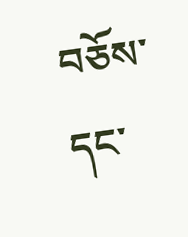བཅོས་དང་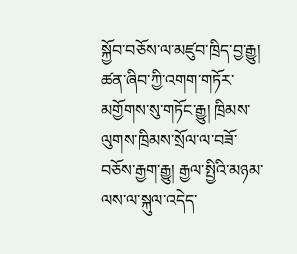སྐྱོབ་བཅོས་ལ་མཛུབ་ཁྲིད་བྱ་རྒྱུ། ཚན་ཞིབ་ཀྱི་འགག་གཏོར་མགྱོགས་སུ་གཏོང་རྒྱུ། ཁྲིམས་ལུགས་ཁྲིམས་སྲོལ་ལ་བཟོ་བཅོས་རྒྱག་རྒྱུ། རྒྱལ་སྤྱིའི་མཉམ་ལས་ལ་སྐུལ་འདེད་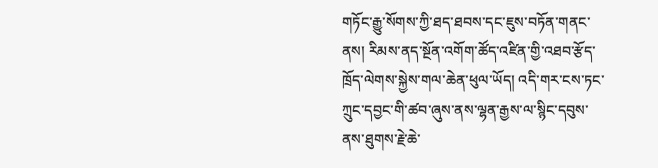གཏོང་རྒྱུ་སོགས་ཀྱི་ཐད་ཐབས་དང་ཇུས་བཏོན་གནང་ནས། རིམས་ནད་སྔོན་འགོག་ཚོད་འཛིན་གྱི་འཐབ་རྩོད་ཁྲོད་ལེགས་སྐྱེས་གལ་ཆེན་ཕུལ་ཡོད། འདི་གར་ངས་ཏང་ཀྲུང་དབྱང་གི་ཚབ་ཞུས་ནས་ལྷན་རྒྱས་ལ་སྙིང་དབུས་ནས་ཐུགས་རྗེ་ཆེ་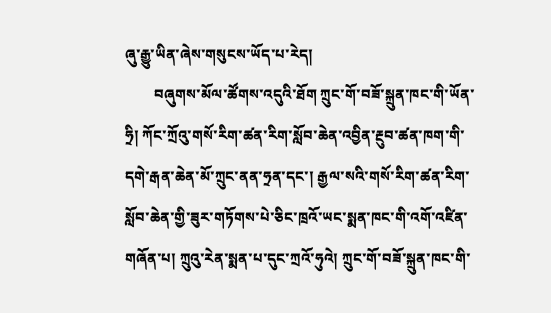ཞུ་རྒྱུ་ཡིན་ཞེས་གསུངས་ཡོད་པ་རེད།
        བཞུགས་མོལ་ཚོགས་འདུའི་ཐོག ཀྲུང་གོ་བཟོ་སྐྲུན་ཁང་གི་ཡོན་ཧྲི། ཀོང་ཀྲོའུ་གསོ་རིག་ཚན་རིག་སློབ་ཆེན་འབྱིན་རྔུབ་ཚན་ཁག་གི་དགེ་རྒན་ཆེན་མོ་ཀྲུང་ནན་ཧྲན་དང་། རྒྱལ་སའི་གསོ་རིག་ཚན་རིག་སློབ་ཆེན་གྱི་ཟུར་གཏོགས་པེ་ཅིང་ཁྲའོ་ཡང་སྨན་ཁང་གི་འགོ་འཛིན་གཞོན་པ། ཀྲུའུ་རེན་སྨན་པ་དུང་ཀྲའོ་ཧུའེ། ཀྲུང་གོ་བཟོ་སྐྲུན་ཁང་གི་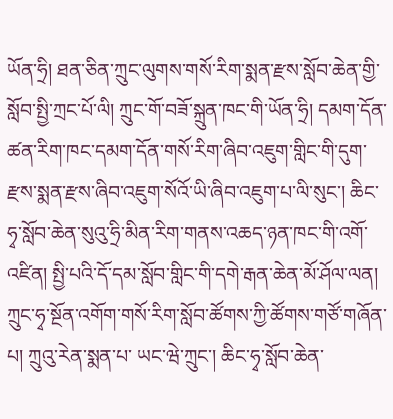ཡོན་ཧྲི། ཐན་ཅིན་ཀྲུང་ལུགས་གསོ་རིག་སྨན་རྫས་སློབ་ཆེན་གྱི་སློབ་སྤྱི་ཀྲང་པོ་ལི། ཀྲུང་གོ་བཟོ་སྐྲུན་ཁང་གི་ཡོན་ཧྲི། དམག་དོན་ཚན་རིག་ཁང་དམག་དོན་གསོ་རིག་ཞིབ་འཇུག་གླིང་གི་དུག་རྫས་སྨན་རྫས་ཞིབ་འཇུག་སོའོ་ཡི་ཞིབ་འཇུག་པ་ལི་སུང་། ཆིང་ཧྭ་སློབ་ཆེན་སུའུ་ཧྲི་མིན་རིག་གནས་འཆད་ཉན་ཁང་གི་འགོ་འཛིན། སྤྱི་པའི་དོ་དམ་སློབ་གླིང་གི་དགེ་རྒན་ཆེན་མོ་ཤོལ་ལན། ཀྲུང་ཧྭ་སྔོན་འགོག་གསོ་རིག་སློབ་ཚོགས་ཀྱི་ཚོགས་གཙོ་གཞོན་པ། ཀྲུའུ་རེན་སྨན་པ་ ཡང་ཝེ་ཀྲུང་། ཆིང་ཧྭ་སློབ་ཆེན་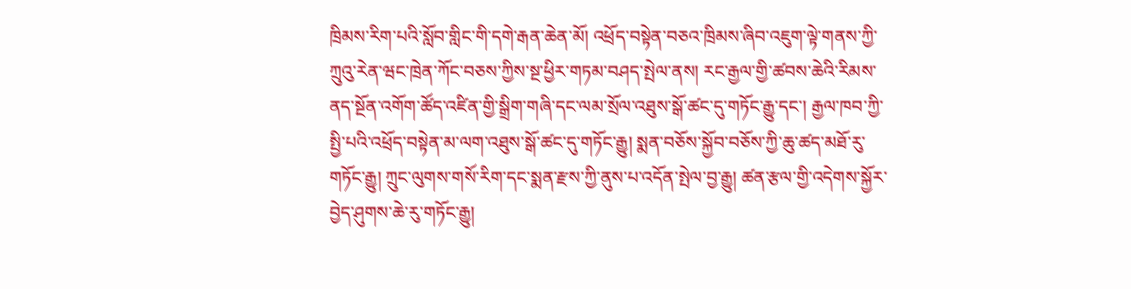ཁྲིམས་རིག་པའི་སློབ་གླིང་གི་དགེ་རྒན་ཆེན་མོ། འཕྲོད་བསྟེན་བཅའ་ཁྲིམས་ཞིབ་འཇུག་ལྟེ་གནས་ཀྱི་ཀྲུའུ་རེན་ཝང་ཁྲེན་ཀོང་བཅས་ཀྱིས་སྔ་ཕྱིར་གཏམ་བཤད་སྤེལ་ནས། རང་རྒྱལ་གྱི་ཚབས་ཆེའི་རིམས་ནད་སྔོན་འགོག་ཚོད་འཛིན་གྱི་སྒྲིག་གཞི་དང་ལམ་སྲོལ་འཐུས་སྒོ་ཚང་དུ་གཏོང་རྒྱུ་དང་། རྒྱལ་ཁབ་ཀྱི་སྤྱི་པའི་འཕྲོད་བསྟེན་མ་ལག་འཐུས་སྒོ་ཚང་དུ་གཏོང་རྒྱུ། སྨན་བཅོས་སྐྱོབ་བཅོས་ཀྱི་ཆུ་ཚད་མཐོ་རུ་གཏོང་རྒྱུ། ཀྲུང་ལུགས་གསོ་རིག་དང་སྨན་རྫས་ཀྱི་ནུས་པ་འདོན་སྤེལ་བྱ་རྒྱུ། ཚན་རྩལ་གྱི་འདེགས་སྐྱོར་བྱེད་ཤུགས་ཆེ་རུ་གཏོང་རྒྱུ།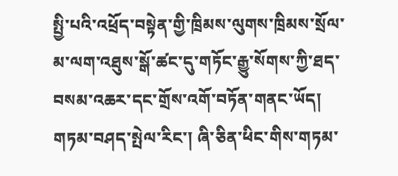སྤྱི་པའི་འཕྲོད་བསྟེན་གྱི་ཁྲིམས་ལུགས་ཁྲིམས་སྲོལ་མ་ལག་འཐུས་སྒོ་ཚང་དུ་གཏོང་རྒྱུ་སོགས་ཀྱི་ཐད་བསམ་འཆར་དང་གྲོས་འགོ་བཏོན་གནང་ཡོད། གཏམ་བཤད་སྤེལ་རིང་། ཞི་ཅིན་ཕིང་གིས་གཏམ་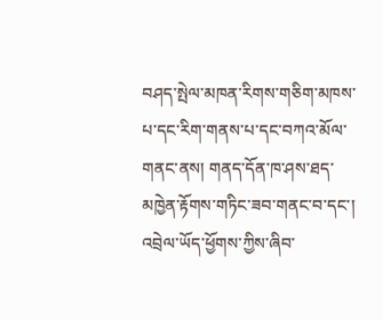བཤད་སྤེལ་མཁན་རིགས་གཅིག་མཁས་པ་དང་རིག་གནས་པ་དང་བཀའ་མོལ་གནང་ནས། གནད་དོན་ཁ་ཤས་ཐད་མཁྱེན་རྟོགས་གཏིང་ཟབ་གནང་བ་དང་། འབྲེལ་ཡོད་ཕྱོགས་ཀྱིས་ཞིབ་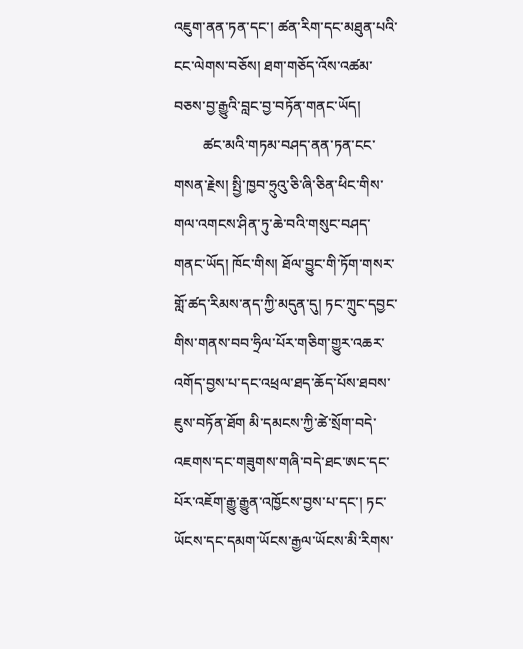འཇུག་ནན་ཏན་དང་། ཚན་རིག་དང་མཐུན་པའི་ངང་ལེགས་བཅོས། ཐག་གཅོད་འོས་འཚམ་བཅས་བྱ་རྒྱུའི་བླང་བྱ་བཏོན་གནང་ཡོད།
        ཚང་མའི་གཏམ་བཤད་ནན་ཏན་ངང་གསན་རྗེས། སྤྱི་ཁྱབ་ཧྲུའུ་ཅི་ཞི་ཅིན་ཕིང་གིས་གལ་འགངས་ཤིན་ཏུ་ཆེ་བའི་གསུང་བཤད་གནང་ཡོད། ཁོང་གིས། ཐོལ་བྱུང་གི་ཏོག་གསར་གློ་ཚད་རིམས་ནད་ཀྱི་མདུན་དུ། ཏང་ཀྲུང་དབྱང་གིས་གནས་བབ་ཧྲིལ་པོར་གཅིག་གྱུར་འཆར་འགོད་བྱས་པ་དང་འཕྲལ་ཐད་ཆོད་པོས་ཐབས་ཇུས་བཏོན་ཐོག མི་དམངས་ཀྱི་ཚེ་སྲོག་བདེ་འཇགས་དང་གཟུགས་གཞི་བདེ་ཐང་ཨང་དང་པོར་འཇོག་རྒྱུ་རྒྱུན་འཁྱོངས་བྱས་པ་དང་། ཏང་ཡོངས་དང་དམག་ཡོངས་རྒྱལ་ཡོངས་མི་རིགས་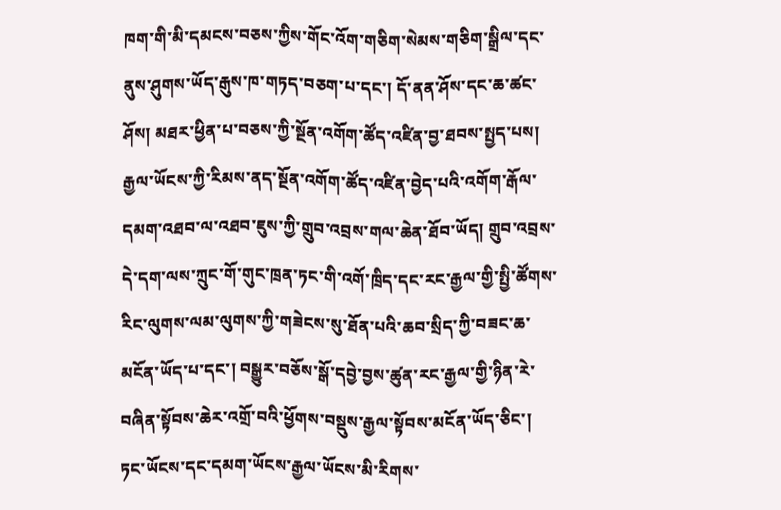ཁག་གི་མི་དམངས་བཅས་ཀྱིས་གོང་འོག་གཅིག་སེམས་གཅིག་སྒྲིལ་དང་ནུས་ཤུགས་ཡོད་རྒུས་ཁ་གཏད་བཅག་པ་དང་། དོ་ནན་ཤོས་དང་ཆ་ཚང་ཤོས། མཐར་ཕྱིན་པ་བཅས་ཀྱི་སྔོན་འགོག་ཚོད་འཛིན་བྱ་ཐབས་སྤྱད་པས། རྒྱལ་ཡོངས་ཀྱི་རིམས་ནད་སྔོན་འགོག་ཚོད་འཛིན་བྱེད་པའི་འགོག་རྒོལ་དམག་འཐབ་ལ་འཐབ་ཇུས་ཀྱི་གྲུབ་འབྲས་གལ་ཆེན་ཐོབ་ཡོད། གྲུབ་འབྲས་དེ་དག་ལས་ཀྲུང་གོ་གུང་ཁྲན་ཏང་གི་འགོ་ཁྲིད་དང་རང་རྒྱལ་གྱི་སྤྱི་ཚོགས་རིང་ལུགས་ལམ་ལུགས་ཀྱི་གཟེངས་སུ་ཐོན་པའི་ཆབ་སྲིད་ཀྱི་བཟང་ཆ་མངོན་ཡོད་པ་དང་། བསྒྱུར་བཅོས་སྒོ་དབྱེ་བྱས་ཚུན་རང་རྒྱལ་གྱི་ཉིན་རེ་བཞིན་སྟོབས་ཆེར་འགྲོ་བའི་ཕྱོགས་བསྡུས་རྒྱལ་སྟོབས་མངོན་ཡོད་ཅིང་། ཏང་ཡོངས་དང་དམག་ཡོངས་རྒྱལ་ཡོངས་མི་རིགས་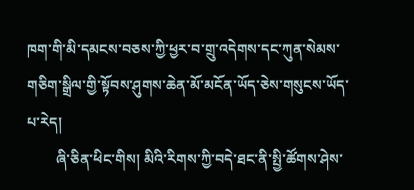ཁག་གི་མི་དམངས་བཅས་ཀྱི་ཕྱར་བ་གྲུ་འདེགས་དང་ཀུན་སེམས་གཅིག་སྒྲིལ་གྱི་སྟོབས་ཤུགས་ཆེན་མོ་མངོན་ཡོད་ཅེས་གསུངས་ཡོད་པ་རེད།
        ཞི་ཅིན་ཕིང་གིས། མིའི་རིགས་ཀྱི་བདེ་ཐང་ནི་སྤྱི་ཚོགས་ཤེས་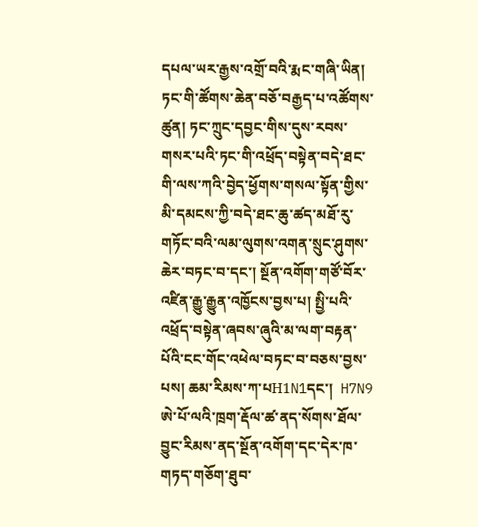དཔལ་ཡར་རྒྱས་འགྲོ་བའི་རྨང་གཞི་ཡིན། ཏང་གི་ཚོགས་ཆེན་བཅོ་བརྒྱད་པ་འཚོགས་ཚུན། ཏང་ཀྲུང་དབྱང་གིས་དུས་རབས་གསར་པའི་ཏང་གི་འཕྲོད་བསྟེན་བདེ་ཐང་གི་ལས་ཀའི་བྱེད་ཕྱོགས་གསལ་སྟོན་གྱིས་མི་དམངས་ཀྱི་བདེ་ཐང་ཆུ་ཚད་མཐོ་རུ་གཏོང་བའི་ལམ་ལུགས་འགན་སྲུང་ཤུགས་ཆེར་བཏང་བ་དང་། སྔོན་འགོག་གཙོ་བོར་འཛིན་རྒྱུ་རྒྱུན་འཁྱོངས་བྱས་པ། སྤྱི་པའི་འཕྲོད་བསྟེན་ཞབས་ཞུའི་མ་ལག་བརྟན་པོའི་ངང་གོང་འཕེལ་བཏང་བ་བཅས་བྱས་པས། ཆམ་རིམས་ཀ་པH1N1དང་།  H7N9  ཨེ་པོ་ལའི་ཁྲག་རྡོལ་ཚ་ནད་སོགས་ཐོལ་བྱུང་རིམས་ནད་སྔོན་འགོག་དང་དེར་ཁ་གཏད་གཅོག་ཐུབ་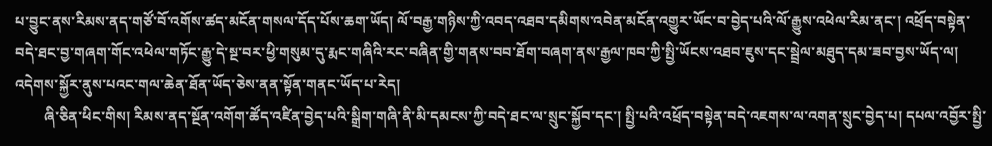པ་བྱུང་ནས་རིམས་ནད་གཙོ་བོ་འགོས་ཚད་མངོན་གསལ་དོད་པོས་ཆག་ཡོད། ལོ་བརྒྱ་གཉིས་ཀྱི་འབད་འཐབ་དམིགས་འབེན་མངོན་འགྱུར་ཡོང་བ་བྱེད་པའི་ལོ་རྒྱུས་འཕེལ་རིམ་ནང་། འཕྲོད་བསྟེན་བདེ་ཐང་བྱ་གཞག་གོང་འཕེལ་གཏོང་རྒྱུ་དེ་སྔ་བར་ཕྱི་གསུམ་དུ་རྨང་གཞིའི་རང་བཞིན་གྱི་གནས་བབ་ཐོག་བཞག་ནས་རྒྱལ་ཁབ་ཀྱི་སྤྱི་ཡོངས་འཐབ་ཇུས་དང་སྦྲེལ་མཐུད་དམ་ཟབ་བྱས་ཡོད་ལ། འདེགས་སྐྱོར་ནུས་པའང་གལ་ཆེན་ཐོན་ཡོད་ཅེས་ནན་སྟོན་གནང་ཡོད་པ་རེད།
        ཞི་ཅིན་ཕིང་གིས། རིམས་ནད་སྔོན་འགོག་ཚོད་འཛིན་བྱེད་པའི་སྒྲིག་གཞི་ནི་མི་དམངས་ཀྱི་བདེ་ཐང་ལ་སྲུང་སྐྱོབ་དང་། སྤྱི་པའི་འཕྲོད་བསྟེན་བདེ་འཇགས་ལ་འགན་སྲུང་བྱེད་པ། དཔལ་འབྱོར་སྤྱི་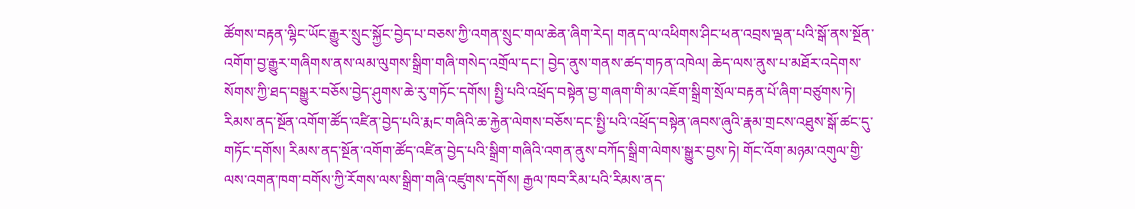ཚོགས་བརྟན་ལྷིང་ཡོང་རྒྱུར་སྲུང་སྐྱོང་བྱེད་པ་བཅས་ཀྱི་འགན་སྲུང་གལ་ཆེན་ཞིག་རེད། གནད་ལ་འཕིགས་ཤིང་ཕན་འབྲས་ལྡན་པའི་སྒོ་ནས་སྔོན་འགོག་བྱ་རྒྱུར་གཞིགས་ནས་ལམ་ལུགས་སྒྲིག་གཞི་གསེད་འགྲོལ་དང་། བྱེད་ནུས་གནས་ཚད་གཏན་འཁེལ། ཆེད་ལས་ནུས་པ་མཐོར་འདེགས་སོགས་ཀྱི་ཐད་བསྒྱུར་བཅོས་བྱེད་ཤུགས་ཆེ་རུ་གཏོང་དགོས། སྤྱི་པའི་འཕྲོད་བསྟེན་བྱ་གཞག་གི་མ་འཇོག་སྒྲིག་སྲོལ་བརྟན་པོ་ཞིག་བཙུགས་ཏེ། རིམས་ནད་སྔོན་འགོག་ཚོད་འཛིན་བྱེད་པའི་རྨང་གཞིའི་ཆ་རྐྱེན་ལེགས་བཅོས་དང་སྤྱི་པའི་འཕྲོད་བསྟེན་ཞབས་ཞུའི་རྣམ་གྲངས་འཐུས་སྒོ་ཚང་དུ་གཏོང་དགོས། རིམས་ནད་སྔོན་འགོག་ཚོད་འཛིན་བྱེད་པའི་སྒྲིག་གཞིའི་འགན་ནུས་བཀོད་སྒྲིག་ལེགས་སྒྱུར་བྱས་ཏེ། གོང་འོག་མཉམ་འགུལ་གྱི་ལས་འགན་ཁག་བགོས་ཀྱི་རོགས་ལས་སྒྲིག་གཞི་འཛུགས་དགོས། རྒྱལ་ཁབ་རིམ་པའི་རིམས་ནད་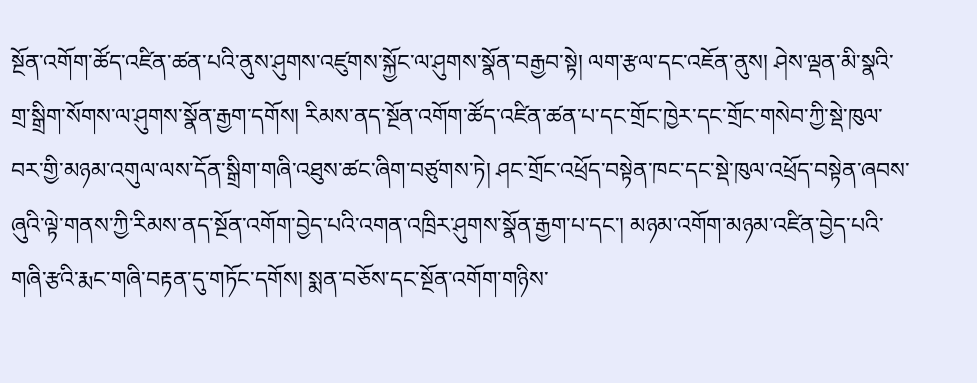སྔོན་འགོག་ཚོད་འཛིན་ཚན་པའི་ནུས་ཤུགས་འཛུགས་སྐྱོང་ལ་ཤུགས་སྣོན་བརྒྱབ་སྟེ། ལག་རྩལ་དང་འཇོན་ནུས། ཤེས་ལྡན་མི་སྣའི་གྲ་སྒྲིག་སོགས་ལ་ཤུགས་སྣོན་རྒྱག་དགོས། རིམས་ནད་སྔོན་འགོག་ཚོད་འཛིན་ཚན་པ་དང་གྲོང་ཁྱེར་དང་གྲོང་གསེབ་ཀྱི་སྡེ་ཁུལ་བར་གྱི་མཉམ་འགུལ་ལས་དོན་སྒྲིག་གཞི་འཐུས་ཚང་ཞིག་བཙུགས་ཏེ། ཤང་གྲོང་འཕྲོད་བསྟེན་ཁང་དང་སྡེ་ཁུལ་འཕྲོད་བསྟེན་ཞབས་ཞུའི་ལྟེ་གནས་ཀྱི་རིམས་ནད་སྔོན་འགོག་བྱེད་པའི་འགན་འཁྲིར་ཤུགས་སྣོན་རྒྱག་པ་དང་། མཉམ་འགོག་མཉམ་འཛིན་བྱེད་པའི་གཞི་རྩའི་རྨང་གཞི་བརྟན་དུ་གཏོང་དགོས། སྨན་བཅོས་དང་སྔོན་འགོག་གཉིས་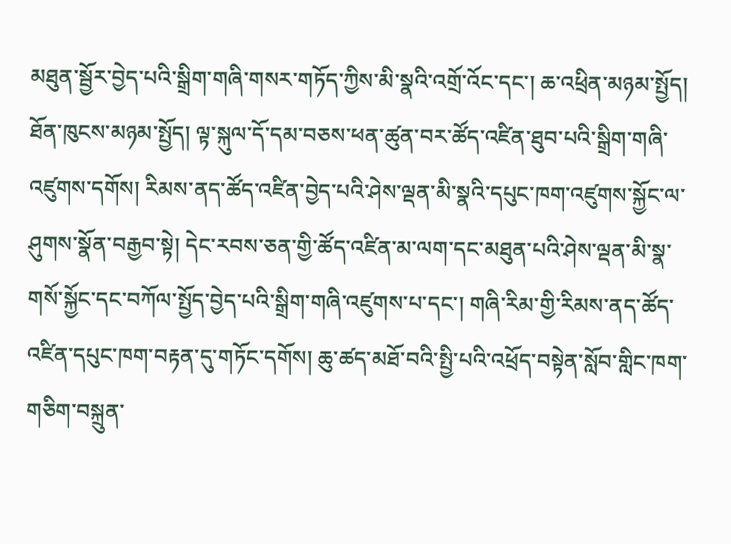མཐུན་སྦྱོར་བྱེད་པའི་སྒྲིག་གཞི་གསར་གཏོད་ཀྱིས་མི་སྣའི་འགྲོ་འོང་དང་། ཆ་འཕྲིན་མཉམ་སྤྱོད། ཐོན་ཁུངས་མཉམ་སྤྱོད། ལྟ་སྐུལ་དོ་དམ་བཅས་ཕན་ཚུན་བར་ཚོད་འཛིན་ཐུབ་པའི་སྒྲིག་གཞི་འཛུགས་དགོས། རིམས་ནད་ཚོད་འཛིན་བྱེད་པའི་ཤེས་ལྡན་མི་སྣའི་དཔུང་ཁག་འཛུགས་སྐྱོང་ལ་ཤུགས་སྣོན་བརྒྱབ་སྟེ། དེང་རབས་ཅན་གྱི་ཚོད་འཛིན་མ་ལག་དང་མཐུན་པའི་ཤེས་ལྡན་མི་སྣ་གསོ་སྐྱོང་དང་བཀོལ་སྤྱོད་བྱེད་པའི་སྒྲིག་གཞི་འཛུགས་པ་དང་། གཞི་རིམ་གྱི་རིམས་ནད་ཚོད་འཛིན་དཔུང་ཁག་བརྟན་དུ་གཏོང་དགོས། ཆུ་ཚད་མཐོ་བའི་སྤྱི་པའི་འཕྲོད་བསྟེན་སློབ་གླིང་ཁག་གཅིག་བསྐྲུན་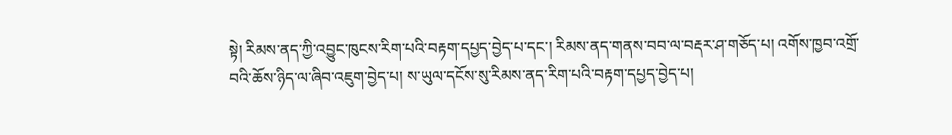སྟེ། རིམས་ནད་ཀྱི་འབྱུང་ཁུངས་རིག་པའི་བརྟག་དཔྱད་བྱེད་པ་དང་། རིམས་ནད་གནས་བབ་ལ་བརྡར་ཤ་གཅོད་པ། འགོས་ཁྱབ་འགྲོ་བའི་ཆོས་ཉིད་ལ་ཞིབ་འཇུག་བྱེད་པ། ས་ཡུལ་དངོས་སུ་རིམས་ནད་རིག་པའི་བརྟག་དཔྱད་བྱེད་པ།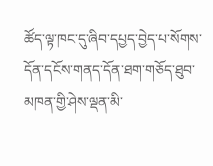ཚོད་ལྟ་ཁང་དུ་ཞིབ་དཔྱད་བྱེད་པ་སོགས་དོན་དངོས་གནད་དོན་ཐག་གཅོད་ཐུབ་མཁན་གྱི་ཤེས་ལྡན་མི་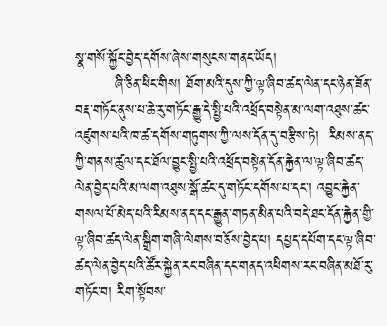སྣ་གསོ་སྐྱོང་བྱེད་དགོས་ཞེས་གསུངས་གནང་ཡོད།
        ཞི་ཅིན་ཕིང་གིས། ཐོག་མའི་དུས་ཀྱི་ལྟ་ཞིབ་ཚད་ལེན་དང་ཉེན་ཟོན་བརྡ་གཏོང་ནུས་པ་ཆེ་རུ་གཏོང་རྒྱུ་དེ་སྤྱི་པའི་འཕྲོད་བསྟེན་མ་ལག་འཐུས་ཚང་འཛུགས་པའི་ཁ་ཚ་དགོས་གཏུགས་ཀྱི་ལས་དོན་དུ་བརྩིས་ཏེ།  རིམས་ནད་ཀྱི་གནས་ཚུལ་དང་ཐོལ་བྱུང་སྤྱི་པའི་འཕྲོད་བསྟེན་དོན་རྐྱེན་ལ་ལྟ་ཞིབ་ཚད་ལེན་བྱེད་པའི་མ་ལག་འཐུས་སྒོ་ཚང་དུ་གཏོང་དགོས་པ་དང་། འབྱུང་རྐྱེན་གསལ་པོ་མེད་པའི་རིམས་ནད་དང་རྒྱུན་གཏན་མིན་པའི་བདེ་ཐང་དོན་རྐྱེན་གྱི་ལྟ་ཞིབ་ཚད་ལེན་སྒྲིག་གཞི་ལེགས་བཅོས་བྱེད་པ། དཔྱད་དཔོག་དང་ལྟ་ཞིབ་ཚད་ལེན་བྱེད་པའི་ཚོར་སྐྱེན་རང་བཞིན་དང་གནད་འཕིགས་རང་བཞིན་མཐོ་རུ་གཏོང་བ། རིག་སྟོབས་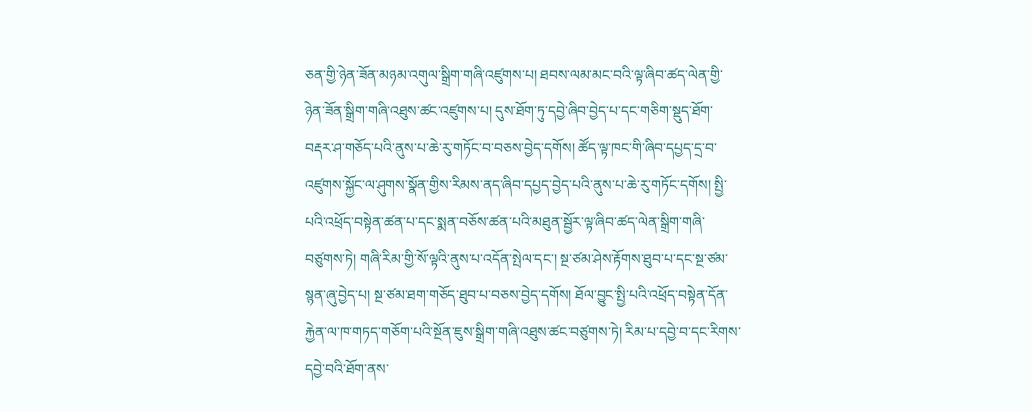ཅན་གྱི་ཉེན་ཟོན་མཉམ་འགུལ་སྒྲིག་གཞི་འཛུགས་པ། ཐབས་ལམ་མང་བའི་ལྟ་ཞིབ་ཚད་ལེན་གྱི་ཉེན་ཟོན་སྒྲིག་གཞི་འཐུས་ཚང་འཛུགས་པ། དུས་ཐོག་ཏུ་དབྱེ་ཞིབ་བྱེད་པ་དང་གཅིག་སྡུད་ཐོག་བརྡར་ཤ་གཅོད་པའི་ནུས་པ་ཆེ་རུ་གཏོང་བ་བཅས་བྱེད་དགོས། ཚོད་ལྟ་ཁང་གི་ཞིབ་དཔྱད་དྲ་བ་འཛུགས་སྐྱོང་ལ་ཤུགས་སྣོན་གྱིས་རིམས་ནད་ཞིབ་དཔྱད་བྱེད་པའི་ནུས་པ་ཆེ་རུ་གཏོང་དགོས། སྤྱི་པའི་འཕྲོད་བསྟེན་ཚན་པ་དང་སྨན་བཅོས་ཚན་པའི་མཐུན་སྦྱོར་ལྟ་ཞིབ་ཚད་ལེན་སྒྲིག་གཞི་བཙུགས་ཏེ། གཞི་རིམ་གྱི་སོ་ལྟའི་ནུས་པ་འདོན་སྤེལ་དང་། སྔ་ཙམ་ཤེས་རྟོགས་ཐུབ་པ་དང་སྔ་ཙམ་སྙན་ཞུ་བྱེད་པ། སྔ་ཙམ་ཐག་གཅོད་ཐུབ་པ་བཅས་བྱེད་དགོས། ཐོལ་བྱུང་སྤྱི་པའི་འཕྲོད་བསྟེན་དོན་རྐྱེན་ལ་ཁ་གཏད་གཅོག་པའི་སྔོན་ཇུས་སྒྲིག་གཞི་འཐུས་ཚང་བཙུགས་ཏེ། རིམ་པ་དབྱེ་བ་དང་རིགས་དབྱེ་བའི་ཐོག་ནས་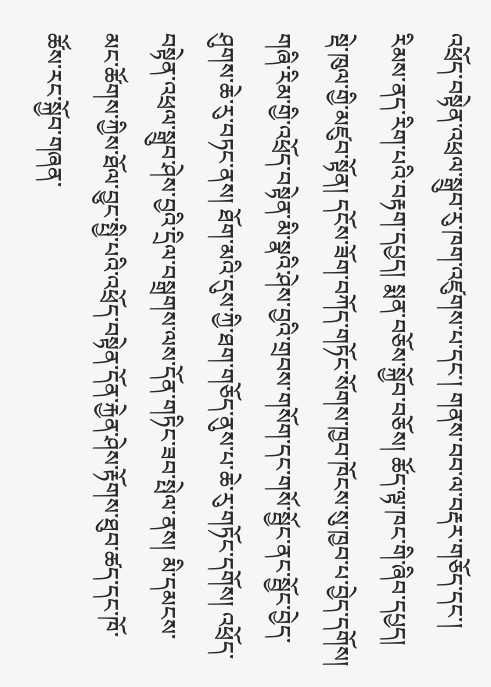འཕྲོད་བསྟེན་འཕྲལ་སྒྲུབ་རུ་ཁག་འཛུགས་པ་དང་། གནས་བབ་ལ་བརྡར་གཅོད་དང་། རིམས་ནད་རིག་པའི་བརྟག་དཔྱད། སྨན་བཅོས་སྐྱོབ་བཅོས། ཚོད་ལྟ་ཁང་གི་ཞིབ་དཔྱད། སྡེ་ཁུལ་གྱི་མཛུབ་སྟོན། དངོས་ཟོག་བཀོད་གཏོང་སོགས་ཁྱབ་ཁོངས་སུ་ཁྱབ་པ་བྱེད་དགོས། གཞི་རིམ་གྱི་འཕྲོད་བསྟེན་མི་སྣའི་ཤེས་བྱའི་གྲབས་གསོག་དང་གསོ་སྦྱོང་ནང་སྦྱོང་བྱེད་ཤུགས་ཆེ་རུ་བཏང་ནས། ཐོག་མའི་དུས་ཀྱི་ཐག་གཅོད་ནུས་པ་ཆེ་རུ་གཏོང་དགོས། འཕྲོད་བསྟེན་འཕྲལ་སྒྲུབ་ཤེས་བྱའི་དྲིལ་བསྒྲགས་ལས་དོན་གཏིང་ཟབ་སྤེལ་ནས། མི་དམངས་མང་ཚོགས་ཀྱིས་ཐོལ་བྱུང་སྤྱི་པའི་འཕྲོད་བསྟེན་དོན་རྐྱེན་ཤེས་རྟོགས་ཐུབ་ཚད་དང་ཁོ་ཚོས་རང་སྐྱོབ་གཞན་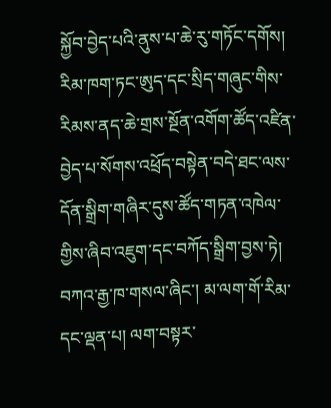སྐྱོབ་བྱེད་པའི་ནུས་པ་ཆེ་རུ་གཏོང་དགོས། རིམ་ཁག་ཏང་ཨུད་དང་སྲིད་གཞུང་གིས་རིམས་ནད་ཆེ་གྲས་སྔོན་འགོག་ཚོད་འཛིན་བྱེད་པ་སོགས་འཕྲོད་བསྟེན་བདེ་ཐང་ལས་དོན་སྒྲིག་གཞིར་དུས་ཚོད་གཏན་འཁེལ་གྱིས་ཞིབ་འཇུག་དང་བཀོད་སྒྲིག་བྱས་ཏེ། བཀའ་རྒྱ་ཁ་གསལ་ཞིང་། མ་ལག་གོ་རིམ་དང་ལྡན་པ། ལག་བསྟར་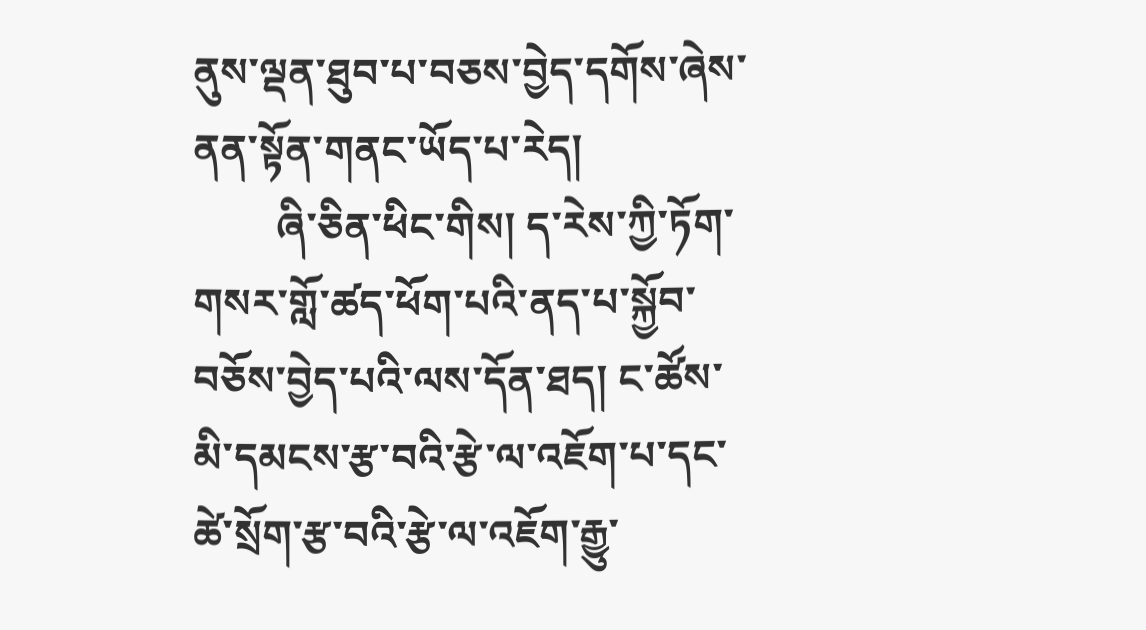ནུས་ལྡན་ཐུབ་པ་བཅས་བྱེད་དགོས་ཞེས་ནན་སྟོན་གནང་ཡོད་པ་རེད།
        ཞི་ཅིན་ཕིང་གིས། ད་རེས་ཀྱི་ཏོག་གསར་གློ་ཚད་ཕོག་པའི་ནད་པ་སྐྱོབ་བཅོས་བྱེད་པའི་ལས་དོན་ཐད། ང་ཚོས་མི་དམངས་རྩ་བའི་རྩེ་ལ་འཇོག་པ་དང་ཚེ་སྲོག་རྩ་བའི་རྩེ་ལ་འཇོག་རྒྱུ་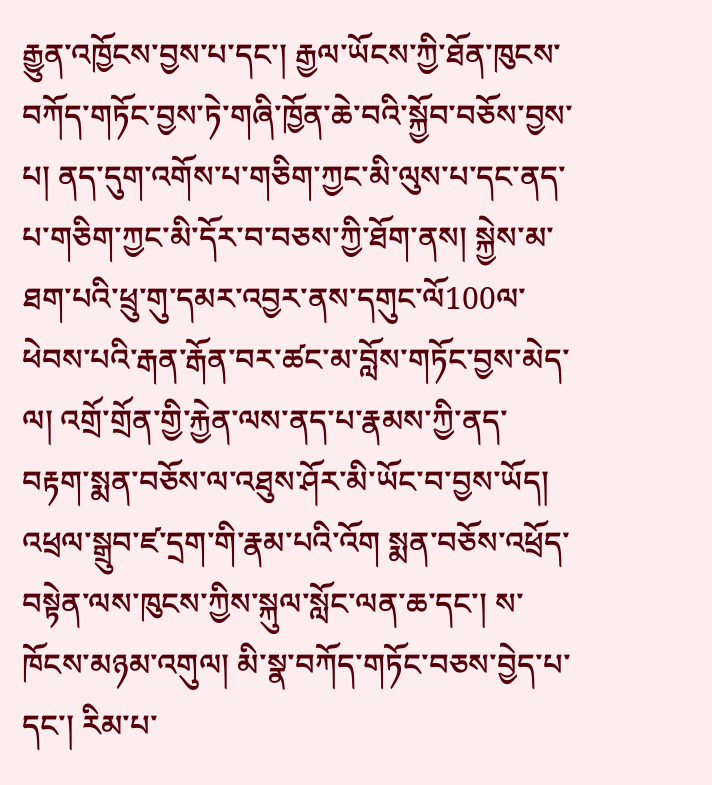རྒྱུན་འཁྱོངས་བྱས་པ་དང་། རྒྱལ་ཡོངས་ཀྱི་ཐོན་ཁུངས་བཀོད་གཏོང་བྱས་ཏེ་གཞི་ཁྱོན་ཆེ་བའི་སྐྱོབ་བཅོས་བྱས་པ། ནད་དུག་འགོས་པ་གཅིག་ཀྱང་མི་ལུས་པ་དང་ནད་པ་གཅིག་ཀྱང་མི་དོར་བ་བཅས་ཀྱི་ཐོག་ནས། སྐྱེས་མ་ཐག་པའི་ཕྲུ་གུ་དམར་འབྱར་ནས་དགུང་ལོ100ལ་ཕེབས་པའི་རྒན་རྒོན་བར་ཚང་མ་བློས་གཏོང་བྱས་མེད་ལ། འགྲོ་གྲོན་གྱི་རྐྱེན་ལས་ནད་པ་རྣམས་ཀྱི་ནད་བརྟག་སྨན་བཅོས་ལ་འཐུས་ཤོར་མི་ཡོང་བ་བྱས་ཡོད། འཕྲལ་སྒྲུབ་ཛ་དྲག་གི་རྣམ་པའི་འོག སྨན་བཅོས་འཕྲོད་བསྟེན་ལས་ཁུངས་ཀྱིས་སྐུལ་སློང་ལན་ཆ་དང་། ས་ཁོངས་མཉམ་འགུལ། མི་སྣ་བཀོད་གཏོང་བཅས་བྱེད་པ་དང་། རིམ་པ་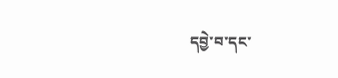དབྱེ་བ་དང་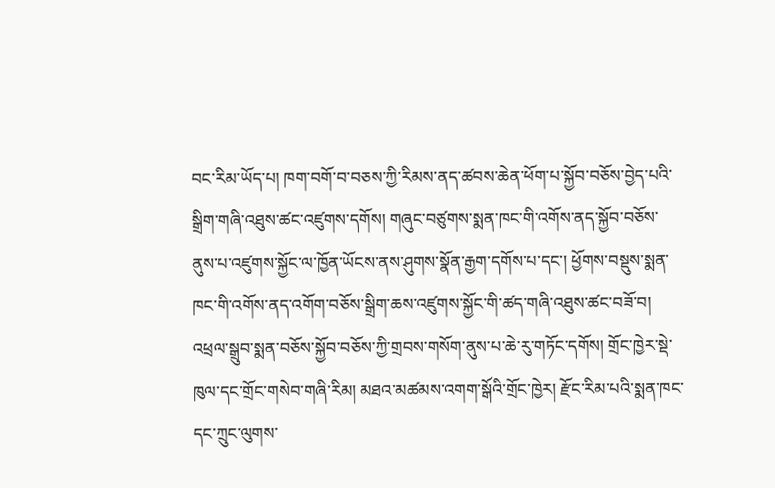བང་རིམ་ཡོད་པ། ཁག་བགོ་བ་བཅས་ཀྱི་རིམས་ནད་ཚབས་ཆེན་ཕོག་པ་སྐྱོབ་བཅོས་བྱེད་པའི་སྒྲིག་གཞི་འཐུས་ཚང་འཛུགས་དགོས། གཞུང་བཙུགས་སྨན་ཁང་གི་འགོས་ནད་སྐྱོབ་བཅོས་ནུས་པ་འཛུགས་སྐྱོང་ལ་ཁྱོན་ཡོངས་ནས་ཤུགས་སྣོན་རྒྱག་དགོས་པ་དང་། ཕྱོགས་བསྡུས་སྨན་ཁང་གི་འགོས་ནད་འགོག་བཅོས་སྒྲིག་ཆས་འཛུགས་སྐྱོང་གི་ཚད་གཞི་འཐུས་ཚང་བཟོ་བ། འཕྲལ་སྒྲུབ་སྨན་བཅོས་སྐྱོབ་བཅོས་ཀྱི་གྲབས་གསོག་ནུས་པ་ཆེ་རུ་གཏོང་དགོས། གྲོང་ཁྱེར་སྡེ་ཁུལ་དང་གྲོང་གསེབ་གཞི་རིམ། མཐའ་མཚམས་འགག་སྒོའི་གྲོང་ཁྱེར། རྫོང་རིམ་པའི་སྨན་ཁང་དང་ཀྲུང་ལུགས་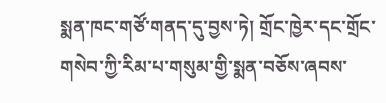སྨན་ཁང་གཙོ་གནད་དུ་བྱས་ཏེ། གྲོང་ཁྱེར་དང་གྲོང་གསེབ་ཀྱི་རིམ་པ་གསུམ་གྱི་སྨན་བཅོས་ཞབས་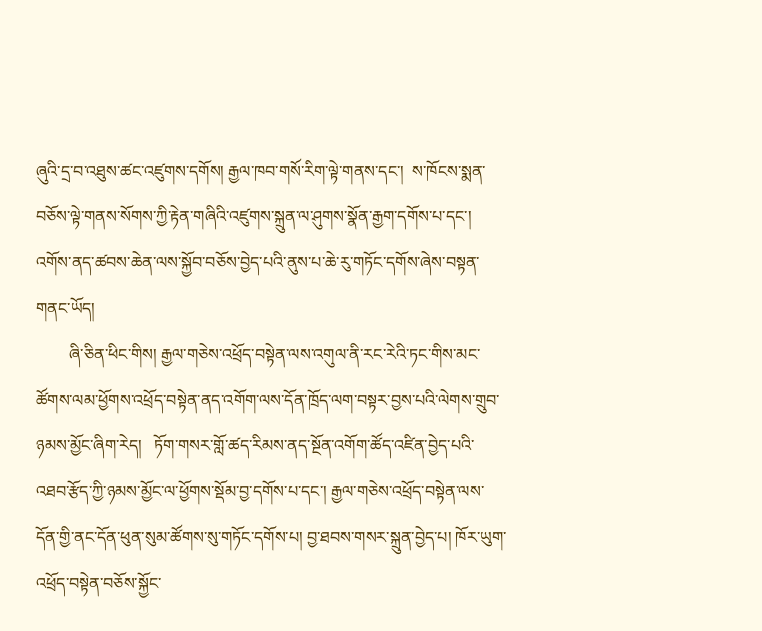ཞུའི་དྲ་བ་འཐུས་ཚང་འཛུགས་དགོས། རྒྱལ་ཁབ་གསོ་རིག་ལྟེ་གནས་དང་།  ས་ཁོངས་སྨན་བཅོས་ལྟེ་གནས་སོགས་ཀྱི་རྟེན་གཞིའི་འཛུགས་སྐྲུན་ལ་ཤུགས་སྣོན་རྒྱག་དགོས་པ་དང་། འགོས་ནད་ཚབས་ཆེན་ལས་སྐྱོབ་བཅོས་བྱེད་པའི་ནུས་པ་ཆེ་རུ་གཏོང་དགོས་ཞེས་བསྟན་གནང་ཡོད།
        ཞི་ཅིན་ཕིང་གིས། རྒྱལ་གཅེས་འཕྲོད་བསྟེན་ལས་འགུལ་ནི་རང་རེའི་ཏང་གིས་མང་ཚོགས་ལམ་ཕྱོགས་འཕྲོད་བསྟེན་ནད་འགོག་ལས་དོན་ཁྲོད་ལག་བསྟར་བྱས་པའི་ལེགས་གྲུབ་ཉམས་མྱོང་ཞིག་རེད།   ཏོག་གསར་གློ་ཚད་རིམས་ནད་སྔོན་འགོག་ཚོད་འཛིན་བྱེད་པའི་འཐབ་རྩོད་ཀྱི་ཉམས་མྱོང་ལ་ཕྱོགས་སྡོམ་བྱ་དགོས་པ་དང་། རྒྱལ་གཅེས་འཕྲོད་བསྟེན་ལས་དོན་གྱི་ནང་དོན་ཕུན་སུམ་ཚོགས་སུ་གཏོང་དགོས་པ། བྱ་ཐབས་གསར་སྐྲུན་བྱེད་པ། ཁོར་ཡུག་འཕྲོད་བསྟེན་བཅོས་སྐྱོང་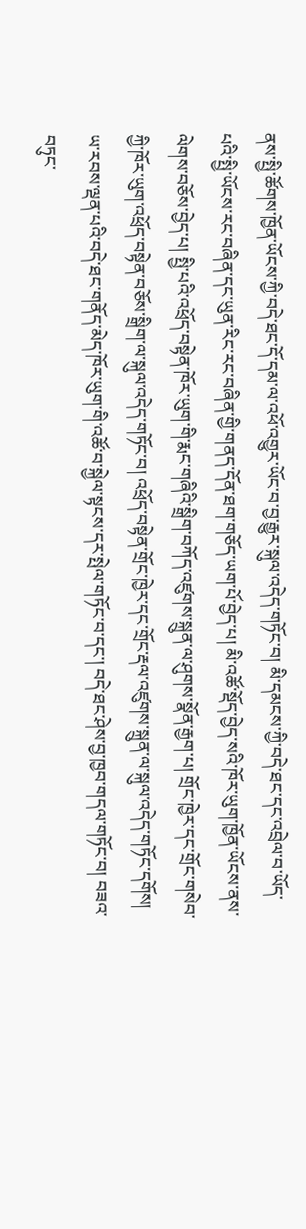ནས་སྤྱི་ཚོགས་ཁྱོན་ཡོངས་ཀྱི་བདེ་ཐང་དོ་དམ་ལ་འཕོ་འགྱུར་ཡོང་བ་བྱ་རྒྱུར་སྐུལ་འདེད་གཏོང་བ། མི་དམངས་ཀྱི་བདེ་ཐང་དང་འབྲེལ་བ་ཡོད་པའི་སྤྱི་ཡོངས་རང་བཞིན་དང་ཡུན་རིང་རང་བཞིན་གྱི་གནད་དོན་ཐག་གཅོད་ཡག་པོ་བྱེད་པ། མི་འཚོ་སྡོད་བྱེད་སའི་ཁོར་ཡུག་ཁྱོན་ཡོངས་ནས་ལེགས་བཅོས་བྱེད་པ། སྤྱི་པའི་འཕྲོད་བསྟེན་ཁོར་ཡུག་གི་རྨང་གཞིའི་སྒྲིག་བཀོད་འཛུགས་སྐྲུན་ལ་ཤུགས་སྣོན་རྒྱག་པ། གྲོང་ཁྱེར་དང་གྲོང་གསེབ་ཀྱི་ཁོར་ཡུག་འཕྲོད་བསྟེན་བཅོས་སྒྲིག་ལ་སྐུལ་འདེད་གཏོང་བ། འཕྲོད་བསྟེན་གྲོང་ཁྱེར་དང་གྲོང་རྡལ་འཛུགས་སྐྲུན་ལ་སྐུལ་འདེད་གཏོང་དགོས། ཡ་རབས་ལྡན་པའི་བདེ་ཐང་གནོད་མེད་ཁོར་ཡུག་གི་འཚོ་བ་སྐྱེལ་སྟངས་དར་སྤེལ་གཏོང་བ་དང་། བདེ་ཐང་ཤེས་བྱ་ཁྱབ་གདལ་གཏོང་བ། བཟའ་བཏུང་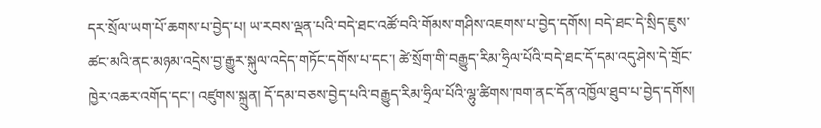དར་སྲོལ་ཡག་པོ་ཆགས་པ་བྱེད་པ། ཡ་རབས་ལྡན་པའི་བདེ་ཐང་འཚོ་བའི་གོམས་གཤིས་འཇགས་པ་བྱེད་དགོས། བདེ་ཐང་དེ་སྲིད་ཇུས་ཚང་མའི་ནང་མཉམ་འདྲེས་བྱ་རྒྱུར་སྐུལ་འདེད་གཏོང་དགོས་པ་དང་། ཚེ་སྲོག་གི་བརྒྱུད་རིམ་ཧྲིལ་པོའི་བདེ་ཐང་དོ་དམ་འདུ་ཤེས་དེ་གྲོང་ཁྱེར་འཆར་འགོད་དང་། འཛུགས་སྐྲུན། དོ་དམ་བཅས་བྱེད་པའི་བརྒྱུད་རིམ་ཧྲིལ་པོའི་ལྷུ་ཚིགས་ཁག་ནང་དོན་འཁྱོལ་ཐུབ་པ་བྱེད་དགོས།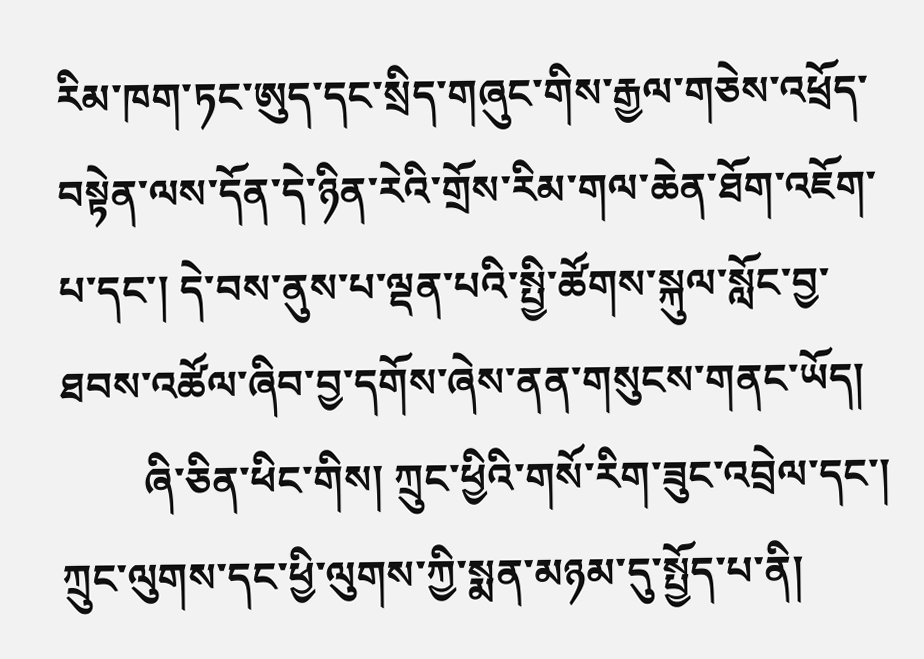རིམ་ཁག་ཏང་ཨུད་དང་སྲིད་གཞུང་གིས་རྒྱལ་གཅེས་འཕྲོད་བསྟེན་ལས་དོན་དེ་ཉིན་རེའི་གྲོས་རིམ་གལ་ཆེན་ཐོག་འཇོག་པ་དང་། དེ་བས་ནུས་པ་ལྡན་པའི་སྤྱི་ཚོགས་སྐུལ་སློང་བྱ་ཐབས་འཚོལ་ཞིབ་བྱ་དགོས་ཞེས་ནན་གསུངས་གནང་ཡོད།
        ཞི་ཅིན་ཕིང་གིས། ཀྲུང་ཕྱིའི་གསོ་རིག་ཟུང་འབྲེལ་དང་། ཀྲུང་ལུགས་དང་ཕྱི་ལུགས་ཀྱི་སྨན་མཉམ་དུ་སྤྱོད་པ་ནི།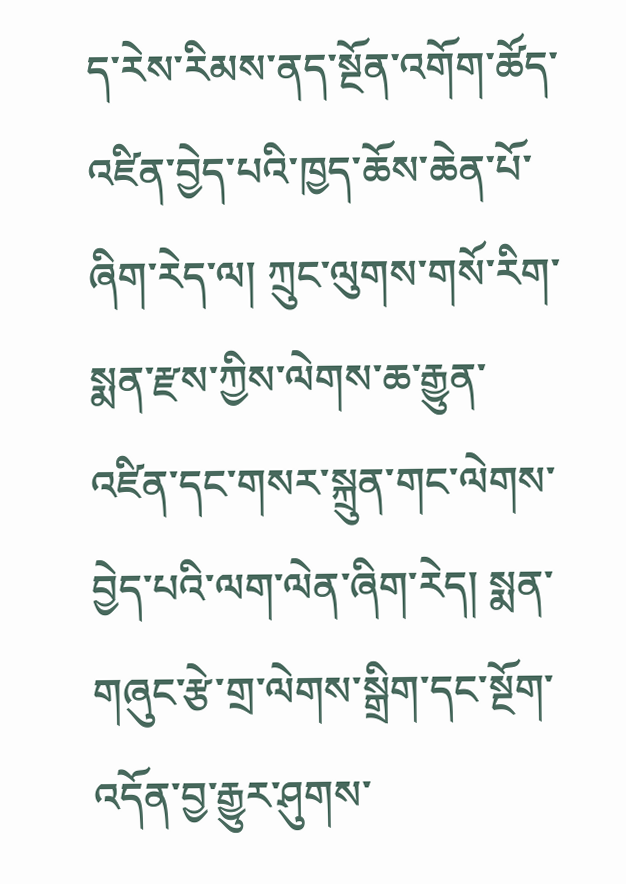ད་རེས་རིམས་ནད་སྔོན་འགོག་ཚོད་འཛིན་བྱེད་པའི་ཁྱད་ཆོས་ཆེན་པོ་ཞིག་རེད་ལ། ཀྲུང་ལུགས་གསོ་རིག་སྨན་རྫས་ཀྱིས་ལེགས་ཆ་རྒྱུན་འཛིན་དང་གསར་སྐྲུན་གང་ལེགས་བྱེད་པའི་ལག་ལེན་ཞིག་རེད། སྨན་གཞུང་རྩེ་གྲ་ལེགས་སྒྲིག་དང་སྔོག་འདོན་བྱ་རྒྱུར་ཤུགས་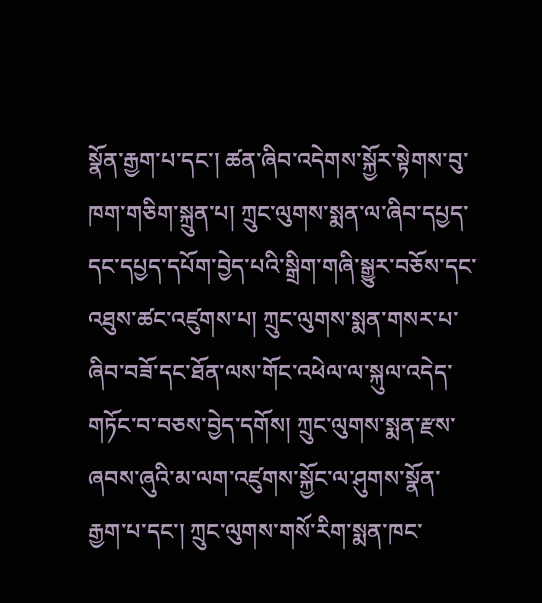སྣོན་རྒྱག་པ་དང་། ཚན་ཞིབ་འདེགས་སྐྱོར་སྟེགས་བུ་ཁག་གཅིག་སྐྲུན་པ། ཀྲུང་ལུགས་སྨན་ལ་ཞིབ་དཔྱད་དང་དཔྱད་དཔོག་བྱེད་པའི་སྒྲིག་གཞི་སྒྱུར་བཅོས་དང་འཐུས་ཚང་འཛུགས་པ། ཀྲུང་ལུགས་སྨན་གསར་པ་ཞིབ་བཟོ་དང་ཐོན་ལས་གོང་འཕེལ་ལ་སྐུལ་འདེད་གཏོང་བ་བཅས་བྱེད་དགོས། ཀྲུང་ལུགས་སྨན་རྫས་ཞབས་ཞུའི་མ་ལག་འཛུགས་སྐྱོང་ལ་ཤུགས་སྣོན་རྒྱག་པ་དང་། ཀྲུང་ལུགས་གསོ་རིག་སྨན་ཁང་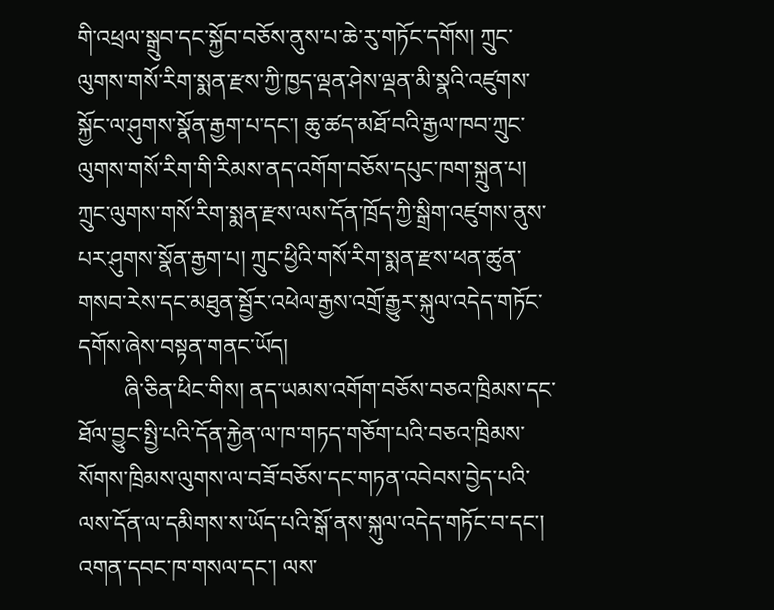གི་འཕྲལ་སྒྲུབ་དང་སྐྱོབ་བཅོས་ནུས་པ་ཆེ་རུ་གཏོང་དགོས། ཀྲུང་ལུགས་གསོ་རིག་སྨན་རྫས་ཀྱི་ཁྱད་ལྡན་ཤེས་ལྡན་མི་སྣའི་འཛུགས་སྐྱོང་ལ་ཤུགས་སྣོན་རྒྱག་པ་དང་། ཆུ་ཚད་མཐོ་བའི་རྒྱལ་ཁབ་ཀྲུང་ལུགས་གསོ་རིག་གི་རིམས་ནད་འགོག་བཅོས་དཔུང་ཁག་སྐྲུན་པ། ཀྲུང་ལུགས་གསོ་རིག་སྨན་རྫས་ལས་དོན་ཁྲོད་ཀྱི་སྒྲིག་འཛུགས་ནུས་པར་ཤུགས་སྣོན་རྒྱག་པ། ཀྲུང་ཕྱིའི་གསོ་རིག་སྨན་རྫས་ཕན་ཚུན་གསབ་རེས་དང་མཐུན་སྦྱོར་འཕེལ་རྒྱས་འགྲོ་རྒྱུར་སྐུལ་འདེད་གཏོང་དགོས་ཞེས་བསྟན་གནང་ཡོད།
        ཞི་ཅིན་ཕིང་གིས། ནད་ཡམས་འགོག་བཅོས་བཅའ་ཁྲིམས་དང་ཐོལ་བྱུང་སྤྱི་པའི་དོན་རྐྱེན་ལ་ཁ་གཏད་གཅོག་པའི་བཅའ་ཁྲིམས་སོགས་ཁྲིམས་ལུགས་ལ་བཟོ་བཅོས་དང་གཏན་འབེབས་བྱེད་པའི་ལས་དོན་ལ་དམིགས་ས་ཡོད་པའི་སྒོ་ནས་སྐུལ་འདེད་གཏོང་བ་དང་། འགན་དབང་ཁ་གསལ་དང་། ལས་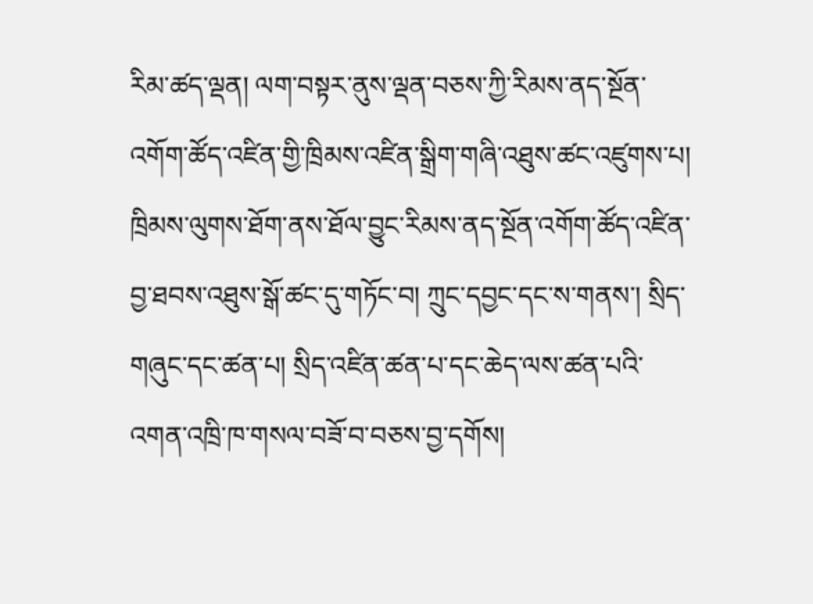རིམ་ཚད་ལྡན། ལག་བསྟར་ནུས་ལྡན་བཅས་ཀྱི་རིམས་ནད་སྔོན་འགོག་ཚོད་འཛིན་གྱི་ཁྲིམས་འཛིན་སྒྲིག་གཞི་འཐུས་ཚང་འཛུགས་པ། ཁྲིམས་ལུགས་ཐོག་ནས་ཐོལ་བྱུང་རིམས་ནད་སྔོན་འགོག་ཚོད་འཛིན་བྱ་ཐབས་འཐུས་སྒོ་ཚང་དུ་གཏོང་བ། ཀྲུང་དབྱང་དང་ས་གནས་། སྲིད་གཞུང་དང་ཚན་པ། སྲིད་འཛིན་ཚན་པ་དང་ཆེད་ལས་ཚན་པའི་འགན་འཁྲི་ཁ་གསལ་བཟོ་བ་བཅས་བྱ་དགོས།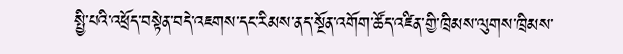སྤྱི་པའི་འཕྲོད་བསྟེན་བདེ་འཇགས་དང་རིམས་ནད་སྔོན་འགོག་ཚོད་འཛིན་གྱི་ཁྲིམས་ལུགས་ཁྲིམས་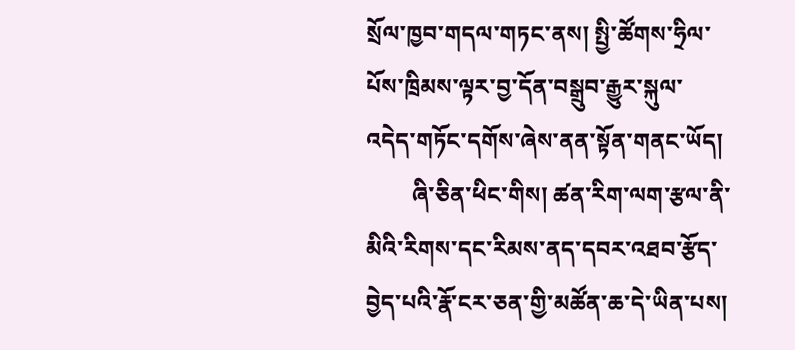སྲོལ་ཁྱབ་གདལ་གཏང་ནས། སྤྱི་ཚོགས་ཧྲིལ་པོས་ཁྲིམས་ལྟར་བྱ་དོན་བསྒྲུབ་རྒྱུར་སྐུལ་འདེད་གཏོང་དགོས་ཞེས་ནན་སྟོན་གནང་ཡོད།
        ཞི་ཅིན་ཕིང་གིས། ཚན་རིག་ལག་རྩལ་ནི་མིའི་རིགས་དང་རིམས་ནད་དབར་འཐབ་རྩོད་བྱེད་པའི་རྣོ་ངར་ཅན་གྱི་མཚོན་ཆ་དེ་ཡིན་པས།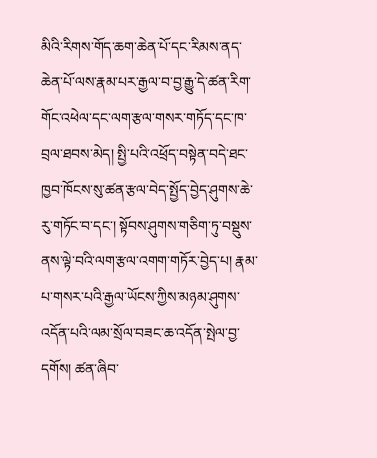མིའི་རིགས་གོད་ཆག་ཆེན་པོ་དང་རིམས་ནད་ཆེན་པོ་ལས་རྣམ་པར་རྒྱལ་བ་བྱ་རྒྱུ་དེ་ཚན་རིག་གོང་འཕེལ་དང་ལག་རྩལ་གསར་གཏོད་དང་ཁ་བྲལ་ཐབས་མེད། སྤྱི་པའི་འཕྲོད་བསྟེན་བདེ་ཐང་ཁྱབ་ཁོངས་སུ་ཚན་རྩལ་བེད་སྤྱོད་བྱེད་ཤུགས་ཆེ་རུ་གཏོང་བ་དང་། སྟོབས་ཤུགས་གཅིག་ཏུ་བསྡུས་ནས་ལྟེ་བའི་ལག་རྩལ་འགག་གཏོར་བྱེད་པ། རྣམ་པ་གསར་པའི་རྒྱལ་ཡོངས་ཀྱིས་མཉམ་ཤུགས་འདོན་པའི་ལམ་སྲོལ་བཟང་ཆ་འདོན་སྤེལ་བྱ་དགོས། ཚན་ཞིབ་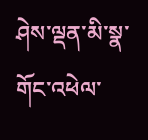ཤེས་ལྡན་མི་སྣ་གོང་འཕེལ་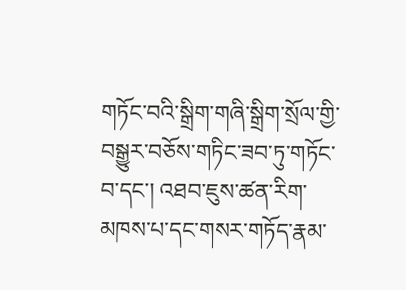གཏོང་བའི་སྒྲིག་གཞི་སྒྲིག་སྲོལ་གྱི་བསྒྱུར་བཅོས་གཏིང་ཟབ་ཏུ་གཏོང་བ་དང་། འཐབ་ཇུས་ཚན་རིག་མཁས་པ་དང་གསར་གཏོད་རྣམ་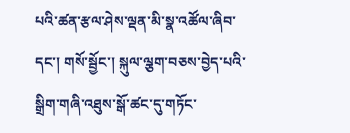པའི་ཚན་རྩལ་ཤེས་ལྡན་མི་སྣ་འཚོལ་ཞིབ་དང་། གསོ་སྦྱོང་། སྐུལ་ལྕག་བཅས་བྱེད་པའི་སྒྲིག་གཞི་འཐུས་སྒོ་ཚང་དུ་གཏོང་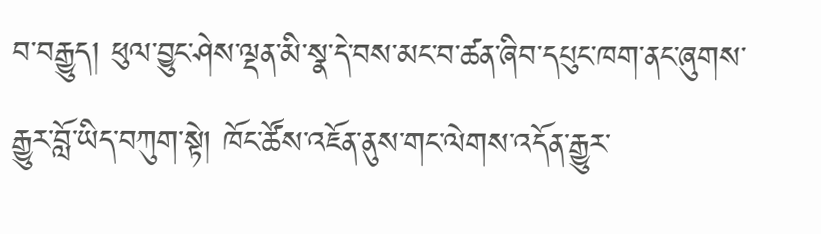བ་བརྒྱུད། ཕུལ་བྱུང་ཤེས་ལྡན་མི་སྣ་དེ་བས་མང་བ་ཚན་ཞིབ་དཔུང་ཁག་ནང་ཞུགས་རྒྱུར་བློ་ཡིད་བཀུག་སྟེ། ཁོང་ཚོས་འཇོན་ནུས་གང་ལེགས་འདོན་རྒྱུར་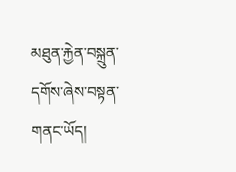མཐུན་རྐྱེན་བསྐྲུན་དགོས་ཞེས་བསྟན་གནང་ཡོད།